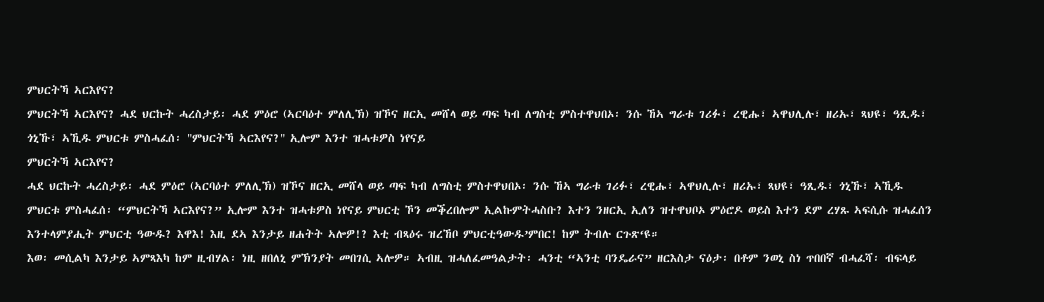ምህርትኻ ኣርእየና?
ምህርትኻ ኣርእየና? ሓደ ህርኩት ሓረስታይ፡ ሓደ ምዕሮ (ኣርባዕተ ምለሊኽ) ዝኾና ዘርኢ መሸላ ወይ ጣፍ ካብ ለግስቲ ምስተዋህበኦ፡ ንሱ ኸኣ ግራቱ ገሪፉ፣ ረዊሑ፣ ኣዋህሊሉ፣ ዘሪኡ፣ ጻህዩ፣ ዓጺዱ፣ ጎኒኹ፣ ኣኺዱ ምህርቱ ምስሓፈሰ፡ "ምህርትኻ ኣርእየና?" ኢሎም እንተ ዝሓቱዎስ ነየናይ
ምህርትኻ ኣርእየና?
ሓደ ህርኩት ሓረስታይ፡ ሓደ ምዕሮ (ኣርባዕተ ምለሊኽ) ዝኾና ዘርኢ መሸላ ወይ ጣፍ ካብ ለግስቲ ምስተዋህበኦ፡ ንሱ ኸኣ ግራቱ ገሪፉ፣ ረዊሑ፣ ኣዋህሊሉ፣ ዘሪኡ፣ ጻህዩ፣ ዓጺዱ፣ ጎኒኹ፣ ኣኺዱ ምህርቱ ምስሓፈሰ፡ “ምህርትኻ ኣርእየና?” ኢሎም እንተ ዝሓቱዎስ ነየናይ ምህርቲ ኾን መቕረበሎም ኢልኩምትሓስቡ? እተን ንዘርኢ ኢለን ዝተዋህቦኦ ምዕሮዶ ወይስ እተን ደም ረሃጹ ኣፍሲሱ ዝሓፈሰን እንተላምያሒት ምህርቲ ዓውዱ? እዋእ! እዚ ደኣ እንታይ ዘሐትት ኣሎዎ!? እቲ ብጻዕሩ ዝረኸቦ ምህርቲዓውዱ’ምበር! ከም ትብሉ ርጉጽ‘ዩ።
እወ፡ መሲልካ እንታይ ኣምጻእካ ከም ዚብሃል፡ ነዚ ዘበለኒ ምኽንያት መበገሲ ኣሎዎ። ኣብዚ ዝሓለፈመዓልታት፡ ሓንቲ “ኣንቲ ባንዴራና” ዘርእስታ ናዕታ፡ በቶም ንወኒ ስነ ጥበበኛ ብሓፈሻ፡ ብፍላይ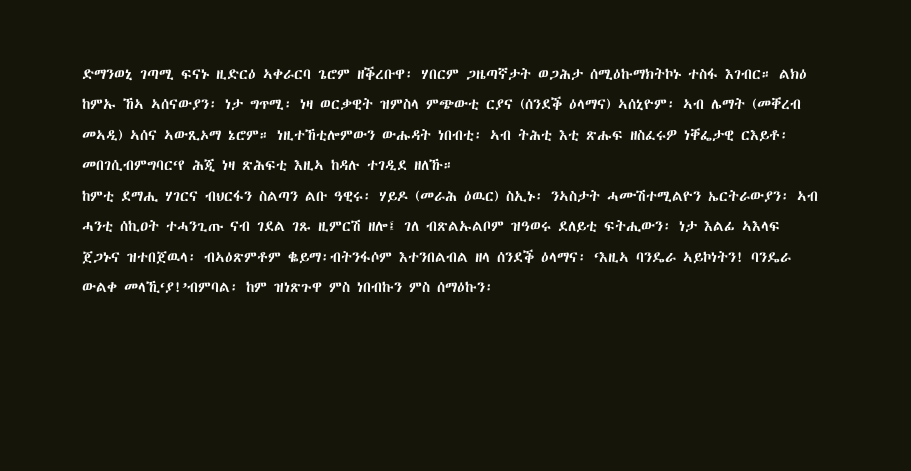ድማንወኒ ገጣሚ ፍናኑ ዚድርዕ ኣቀራርባ ጌሮም ዘቕረቡዋ፡ ሃበርም ጋዜጣኛታት ወጋሕታ ሰሚዕኩማክትኮኑ ተስፋ እገብር። ልክዕ ከምኡ ኸኣ ኣሰናውያን፡ ነታ ግጥሚ፡ ነዛ ወርቃዊት ዝምስላ ምጭውቲ ርያና (ሰንደቕ ዕላማና) ኣሰኒዮም፡ ኣብ ሌማት (መቐረብ መኣዲ) ኣሰና ኣውጺኦማ ኔሮም። ነዚተኸቲሎምውን ውሑዳት ነበብቲ፡ ኣብ ትሕቲ እቲ ጽሑፍ ዘስፈሩዎ ነቐፌታዊ ርእይቶ፡ መበገሲብምግባር‘የ ሕጂ ነዛ ጽሕፍቲ እዚኣ ከዳሉ ተገዲደ ዘለኹ።
ከምቲ ደማሒ ሃገርና ብህርፋን ስልጣን ልቡ ዓዊሩ፡ ሃይዶ (መራሕ ዕዉር) ስኢኑ፡ ንኣስታት ሓሙሽተሚልዮን ኤርትራውያን፡ ኣብ ሓንቲ ሰኪዐት ተሓንጊጡ ናብ ገደል ገጹ ዚምርሽ ዘሎ፤ ገለ ብጽልኡልቦም ዝዓወሩ ደለይቲ ፍትሒውን፡ ነታ እልፊ ኣእላፍ ጀጋኑና ዝተበጀዉላ፡ ብኣዕጽምቶም ቈይማ፡ብትንፋሶም እተንበልብል ዘላ ሰንደቕ ዕላማና፡ ‘እዚኣ ባንዴራ ኣይኮነትን! ባንዴራ ውልቀ መላኺ‘ያ!’ብምባል፡ ከም ዝነጽጉዋ ምስ ነበብኩን ምስ ሰማዕኩን፡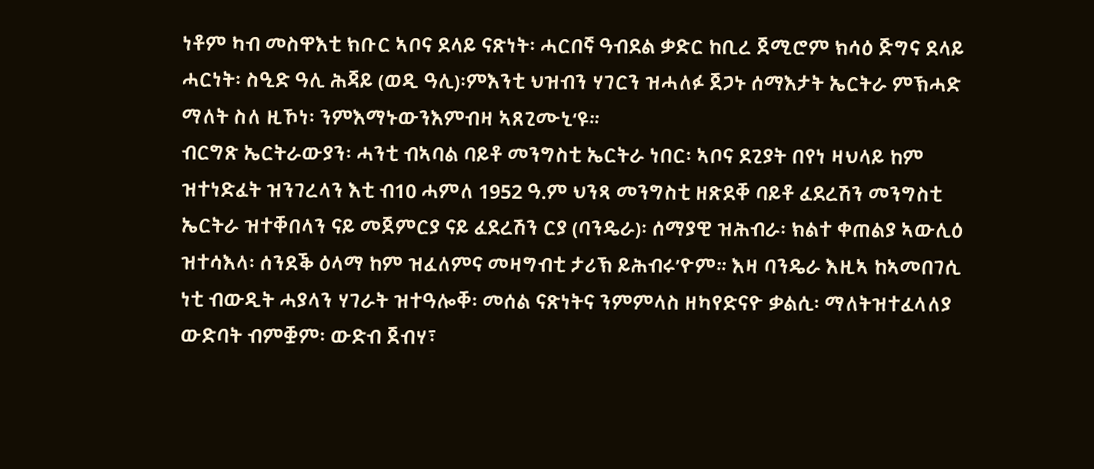ነቶም ካብ መስዋእቲ ክቡር ኣቦና ደላይ ናጽነት፡ ሓርበኛ ዓብደል ቃድር ከቢረ ጀሚሮም ክሳዕ ጅግና ደላይ ሓርነት፡ ስዒድ ዓሊ ሕጃይ (ወዲ ዓሊ)፡ምእንቲ ህዝብን ሃገርን ዝሓለፉ ጀጋኑ ሰማእታት ኤርትራ ምኽሓድ ማለት ስለ ዚኾነ፡ ንምእማኑውንእምብዛ ኣጸጊሙኒ‘ዩ።
ብርግጽ ኤርትራውያን፡ ሓንቲ ብኣባል ባይቶ መንግስቲ ኤርትራ ነበር፡ ኣቦና ደጊያት በየነ ዛህላይ ከም ዝተነድፈት ዝንገረላን እቲ ብ10 ሓምለ 1952 ዓ.ም ህንጻ መንግስቲ ዘጽደቐ ባይቶ ፈደረሽን መንግስቲ ኤርትራ ዝተቐበላን ናይ መጀምርያ ናይ ፈደረሽን ርያ (ባንዴራ)፡ ሰማያዊ ዝሕብራ፡ ክልተ ቀጠልያ ኣውሊዕ ዝተሳእላ፡ ሰንደቕ ዕላማ ከም ዝፈለምና መዛግብቲ ታሪኽ ይሕብሩ’ዮም። እዛ ባንዴራ እዚኣ ከኣመበገሲ ነቲ ብውዲት ሓያላን ሃገራት ዝተዓሎቐ፡ መሰል ናጽነትና ንምምላስ ዘካየድናዮ ቃልሲ፡ ማለትዝተፈላለያ ውድባት ብምቛም፡ ውድብ ጀብሃ፣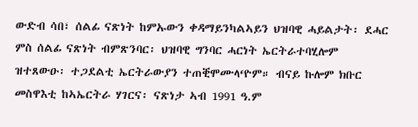ውድብ ሳበ፣ ሰልፊ ናጽነት ከምኡውን ቀዳማይንካልኣይን ህዝባዊ ሓይልታት፡ ደሓር ምስ ሰልፊ ናጽነት ብምጽንባር፡ ህዝባዊ ግንባር ሓርነት ኤርትራተባሂሎም ዝተጸውዑ፡ ተጋደልቲ ኤርትራውያን ተጠቒሞሙላ‘ዮም። ብናይ ኩሎም ክቡር መስዋእቲ ከኣኤርትራ ሃገርና፡ ናጽነታ ኣብ 1991 ዓ.ም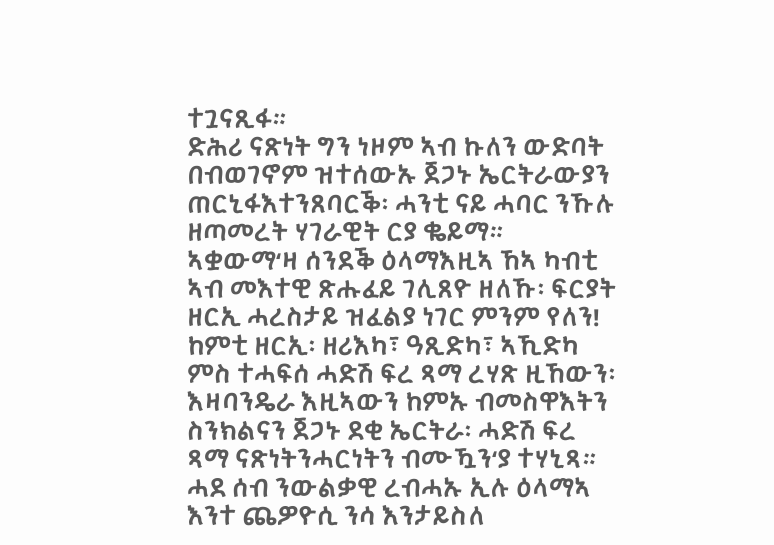ተጓናጺፋ።
ድሕሪ ናጽነት ግን ነዞም ኣብ ኩለን ውድባት በብወገኖም ዝተሰውኡ ጀጋኑ ኤርትራውያን ጠርኒፋእተንጸባርቕ፡ ሓንቲ ናይ ሓባር ንኹሉ ዘጣመረት ሃገራዊት ርያ ቈይማ። ኣቋውማ‘ዛ ሰንደቕ ዕላማእዚኣ ኸኣ ካብቲ ኣብ መእተዊ ጽሑፈይ ገሊጸዮ ዘለኹ፡ ፍርያት ዘርኢ ሓረስታይ ዝፈልያ ነገር ምንም የለን! ከምቲ ዘርኢ፡ ዘሪእካ፣ ዓጺድካ፣ ኣኺድካ ምስ ተሓፍሰ ሓድሽ ፍረ ጻማ ረሃጽ ዚኸውን፡ እዛባንዴራ እዚኣውን ከምኡ ብመስዋእትን ስንክልናን ጀጋኑ ደቂ ኤርትራ፡ ሓድሽ ፍረ ጻማ ናጽነትንሓርነትን ብሙዃን‘ያ ተሃኒጻ። ሓደ ሰብ ንውልቃዊ ረብሓኡ ኢሉ ዕላማኣ እንተ ጨዎዮሲ ንሳ እንታይስለ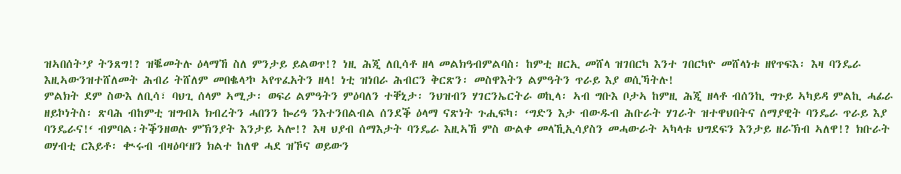ዝኣበሰት’ያ ትንጸግ!? ዝቘመትሉ ዕላማኸ ስለ ምንታይ ይልወጥ!? ነዚ ሕጂ ለቢሳቶ ዘላ መልክዓብምልባስ፡ ከምቲ ዘርኢ መሸላ ዝገበርካ እንተ ገበርካዮ መሸላነቱ ዘየጥፍእ፡ እዛ ባንዴራ እዚኣውንዝተሸለመት ሕብሪ ትሸለም መበቈላ’ኮ ኣየጥፈአትን ዘላ! ነቲ ዝነበራ ሕብርን ቅርጽን፡ መስዋእትን ልምዓትን ጥራይ እያ ወሲኻትሉ!
ምልክት ደም ስውእ ለቢሳ፣ ባህጊ ሰላም ኣሚታ፡ ወፍሪ ልምዓትን ምዕባለን ተቐኒታ፡ ንህዝብን ሃገርንኤርትራ ወኪላ፡ ኣብ ግቡእ ቦታኣ ከምዚ ሕጂ ዘላቶ ብሰንኪ ግጉይ ኣካይዳ ምልኪ ሓፊራ ዘይኮነትስ፡ ጽባሕ ብከምቲ ዝግብኣ ክብረትን ሓበንን ኰሪዓ ንእተንበልብል ሰንደቕ ዕላማ ናጽነት ጉሒፍካ፡ ‘ግድን እታ ብውዱብ ሕቡራት ሃገራት ዝተዋህበትና ሰማያዊት ባንዴራ ጥራይ እያ ባንዴራና!‘ ብምባል፡ትቕንዘወሉ ምኽንያት እንታይ ኣሎ!? እዛ ህያብ ሰማእታት ባንዴራ እዚኣኸ ምስ ውልቀ መላኺኢሳያስን መሓውራት ኣካላቱ ህግደፍን እንታይ ዘራኽብ ኣለዋ!? ክቡራት ወሃብቲ ርእይቶ፡ ቊሩብ ብዛዕባ‘ዘን ክልተ ከለዋ ሓደ ዝኾና ወይውን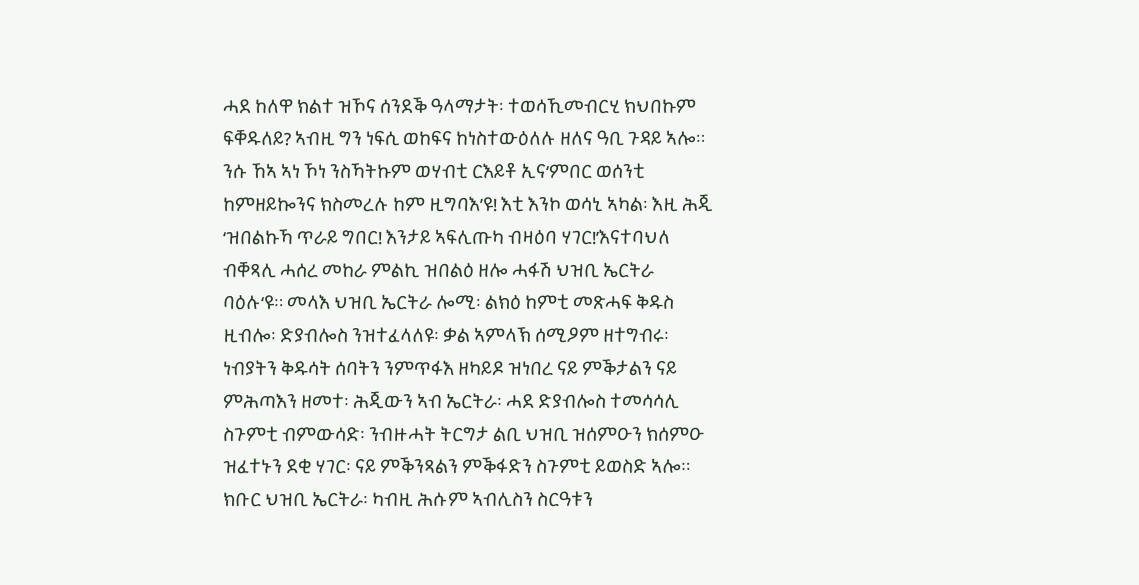ሓደ ከለዋ ክልተ ዝኾና ሰንደቕ ዓላማታት፡ ተወሳኺመብርሂ ክህበኩም ፍቐዱለይ? ኣብዚ ግን ነፍሲ ወከፍና ከነስተውዕለሉ ዘለና ዓቢ ጉዳይ ኣሎ።
ንሱ ኸኣ ኣነ ኾነ ንስኻትኩም ወሃብቲ ርእይቶ ኢና‘ምበር ወሰንቲ ከምዘይኰንና ክስመረሉ ከም ዚግባእ’ዩ! እቲ እንኮ ወሳኒ ኣካል፡ እዚ ሕጂ ‘ዝበልኩኻ ጥራይ ግበር! እንታይ ኣፍሊጡካ ብዛዕባ ሃገር!’እናተባህለ ብቐጻሊ ሓሰረ መከራ ምልኪ ዝበልዕ ዘሎ ሓፋሽ ህዝቢ ኤርትራ ባዕሉ‘ዩ። መላእ ህዝቢ ኤርትራ ሎሚ፡ ልክዕ ከምቲ መጽሓፍ ቅዱስ ዚብሎ፡ ድያብሎስ ንዝተፈላለዩ፡ ቃል ኣምላኽ ሰሚዖም ዘተግብሩ፡ ነብያትን ቅዱሳት ሰባትን ንምጥፋእ ዘካይዶ ዝነበረ ናይ ምቕታልን ናይ ምሕጣእን ዘመተ፡ ሕጂውን ኣብ ኤርትራ፡ ሓደ ድያብሎስ ተመሳሳሊ ስጉምቲ ብምውሳድ፡ ንብዙሓት ትርግታ ልቢ ህዝቢ ዝሰምዑን ክሰምዑ ዝፈተኑን ደቂ ሃገር፡ ናይ ምቕንጻልን ምቕፋድን ስጉምቲ ይወስድ ኣሎ። ክቡር ህዝቢ ኤርትራ፡ ካብዚ ሕሱም ኣብሊስን ስርዓቱን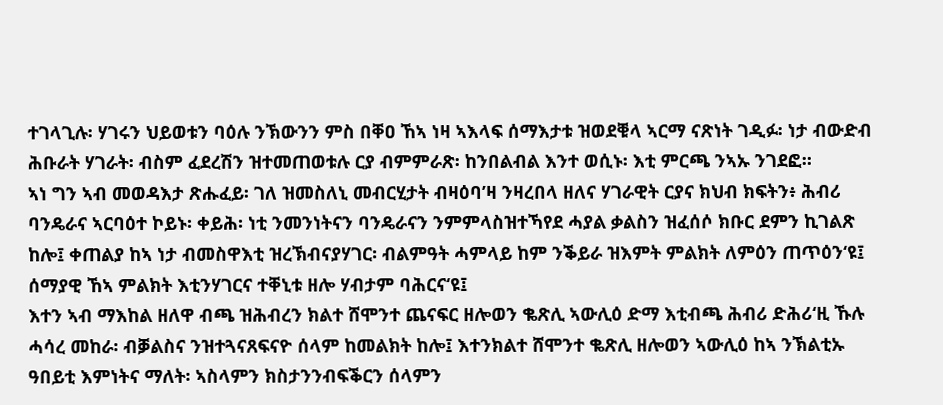ተገላጊሉ፡ ሃገሩን ህይወቱን ባዕሉ ንኽውንን ምስ በቐዐ ኸኣ ነዛ ኣእላፍ ሰማእታቱ ዝወደቑላ ኣርማ ናጽነት ገዲፉ፡ ነታ ብውድብ ሕቡራት ሃገራት፡ ብስም ፈደረሽን ዝተመጠወቱሉ ርያ ብምምራጽ፡ ከንበልብል እንተ ወሲኑ፡ እቲ ምርጫ ንኣኡ ንገደፎ።
ኣነ ግን ኣብ መወዳእታ ጽሑፈይ፡ ገለ ዝመስለኒ መብርሂታት ብዛዕባ’ዛ ንዛረበላ ዘለና ሃገራዊት ርያና ክህብ ክፍትን፥ ሕብሪ ባንዴራና ኣርባዕተ ኮይኑ፡ ቀይሕ፡ ነቲ ንመንነትናን ባንዴራናን ንምምላስዝተኻየደ ሓያል ቃልስን ዝፈሰሶ ክቡር ደምን ኪገልጽ ከሎ፤ ቀጠልያ ከኣ ነታ ብመስዋእቲ ዝረኽብናያሃገር፡ ብልምዓት ሓምላይ ከም ንቕይራ ዝእምት ምልክት ለምዕን ጠጥዕን‘ዩ፤ ሰማያዊ ኸኣ ምልክት እቲንሃገርና ተቐኒቱ ዘሎ ሃብታም ባሕርና‘ዩ፤
እተን ኣብ ማእከል ዘለዋ ብጫ ዝሕብረን ክልተ ሸሞንተ ጨናፍር ዘሎወን ቈጽሊ ኣውሊዕ ድማ እቲብጫ ሕብሪ ድሕሪ‘ዚ ኹሉ ሓሳረ መከራ፡ ብቓልስና ንዝተጓናጸፍናዮ ሰላም ከመልክት ከሎ፤ እተንክልተ ሸሞንተ ቈጽሊ ዘሎወን ኣውሊዕ ከኣ ንኽልቲኡ ዓበይቲ እምነትና ማለት፡ ኣስላምን ክስታንንብፍቕርን ሰላምን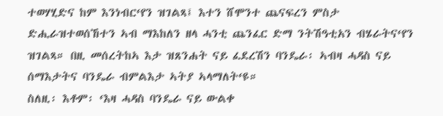ተወሃሂድና ከም እንነብር‘የን ዝገልጻ፤ እተን ሸሞንተ ጨናፍረን ምስታ ድሒራዝተወሰኸተን ኣብ ማእከለን ዘላ ሓንቲ ጨንፈር ድማ ንትሽዓቲአን ብሄራትና‘የን ዝገልጻ። በዚ መሰረትከኣ እታ ዝጸንሐት ናይ ፈደረሽን ባንዴራ፡ ኣብዛ ሓዳስ ናይ ሰማእታትና ባንዴራ ብምልእታ ኣትያ ኣላማለት‘ዩ።
ስለዚ፡ እቶም፡ ‘እዛ ሓዳስ ባንዴራ ናይ ውልቀ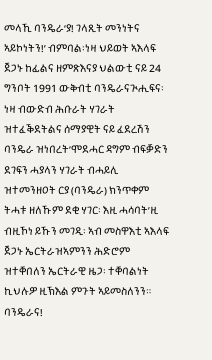መላኺ ባንዴራ‘ያ! ገላጺት መንነትና ኣይኮነትን!’ ብምባል፡ነዛ ህይወት ኣእላፍ ጀጋኑ ከፊልና ዘምጽእናያ ህልውቲ ናይ 24 ግንቦት 1991 ውቅብቲ ባንዴራናጒሒፍና፡ ነዛ ብውድብ ሕቡራት ሃገራት ዝተፈቕደትልና ሰማያዊት ናይ ፈደረሽን ባንዴራ ዝነበረት‘ሞደሓር ዳግም ብፍቓድን ደገፍን ሓያላን ሃገራት ብሓይሊ ዝተመንዘዐት ርያ (ባንዴራ) ክንጥቀም ትሓቱ ዘለኹም ደቂ ሃገር፡ እዚ ሓሳባት’ዚ ብዚኾነ ይኹን መገዲ፡ ኣብ መስዋእቲ ኣእላፍ ጀጋኑ ኤርትራዝኣምንን ሕድሮም ዝተቐበለን ኤርትራዊ ዜጋ፡ ተቐባልነት ኪህሉዎ ዚኽእል ምጉት ኣይመስለንን።
ባንዴራና!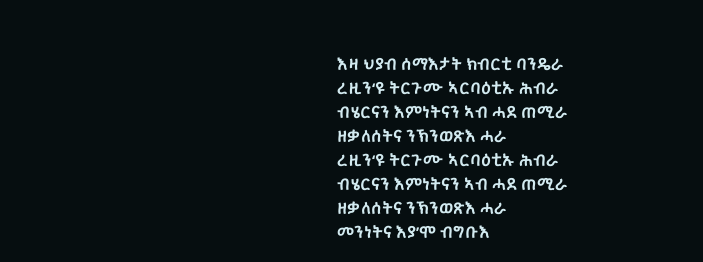እዛ ህያብ ሰማእታት ክብርቲ ባንዴራ
ረዚን‘ዩ ትርጉሙ ኣርባዕቲኡ ሕብራ
ብሄርናን እምነትናን ኣብ ሓደ ጠሚራ
ዘቃለሰትና ንኽንወጽእ ሓራ
ረዚን‘ዩ ትርጉሙ ኣርባዕቲኡ ሕብራ
ብሄርናን እምነትናን ኣብ ሓደ ጠሚራ
ዘቃለሰትና ንኽንወጽእ ሓራ
መንነትና እያ’ሞ ብግቡእ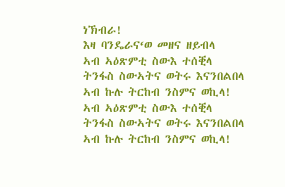ነኽብራ!
እዛ ባንዴራና‘ወ መዘና ዘይብላ
ኣብ ኣዕጽምቲ ስውእ ተሰቒላ
ትንፋስ ስውኣትና ወትሩ እናንበልበላ
ኣብ ኩሉ ትርከብ ንስምና ወኪላ!
ኣብ ኣዕጽምቲ ስውእ ተሰቒላ
ትንፋስ ስውኣትና ወትሩ እናንበልበላ
ኣብ ኩሉ ትርከብ ንስምና ወኪላ!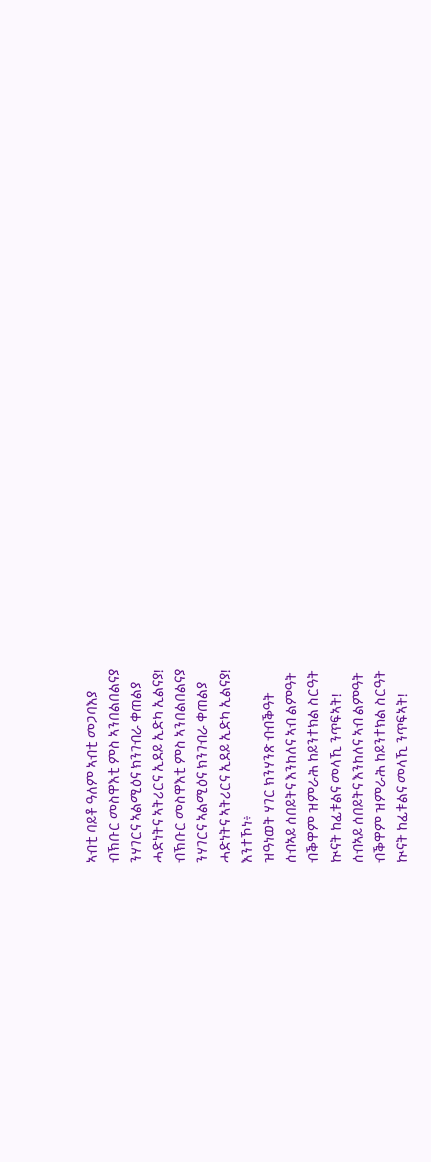ኣብቲ ባይቶ ዓለም ኣብቲ መጋባእያ
ብኽቡር መስዋእቲ ምስ ኣንበልበልናያ
ንሃገርና ኣልሚዕና ክንገብራ ቀጠልያ
ሓድነትና ኣትሪርና ኢደይ ኢድካ ኢልናያ!
ብኽቡር መስዋእቲ ምስ ኣንበልበልናያ
ንሃገርና ኣልሚዕና ክንገብራ ቀጠልያ
ሓድነትና ኣትሪርና ኢደይ ኢድካ ኢልናያ!
እንተኾነ፥
ዝዓነወት ሃገር ክንሃንጽ ብብቕዓት
ሰብኣይ ሰበይትና እንከለና ኣብ ልምዓት
ብቕዋም ዝምራሕ ከይንተክል ስርዓት
ኲናት ከፊቱልና መላኺ ንጥፍኣት!
ሰብኣይ ሰበይትና እንከለና ኣብ ልምዓት
ብቕዋም ዝምራሕ ከይንተክል ስርዓት
ኲናት ከፊቱልና መላኺ ንጥፍኣት!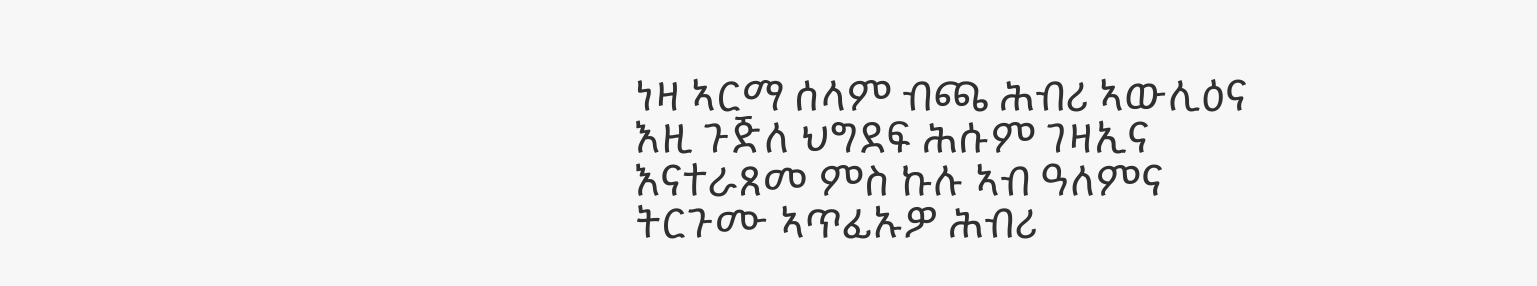ነዛ ኣርማ ሰላም ብጫ ሕብሪ ኣውሊዕና
እዚ ጉጅለ ህግደፍ ሕሱም ገዛኢና
እናተራጸመ ምስ ኩሉ ኣብ ዓለምና
ትርጉሙ ኣጥፊኡዎ ሕብሪ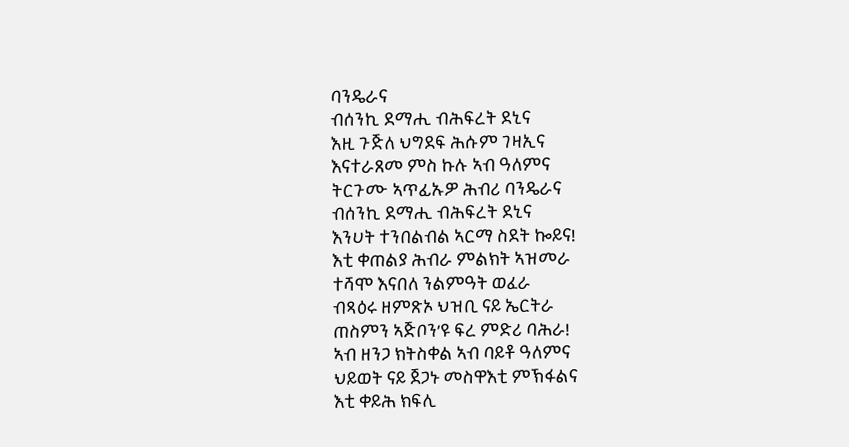ባንዴራና
ብሰንኪ ደማሒ ብሕፍረት ደኒና
እዚ ጉጅለ ህግደፍ ሕሱም ገዛኢና
እናተራጸመ ምስ ኩሉ ኣብ ዓለምና
ትርጉሙ ኣጥፊኡዎ ሕብሪ ባንዴራና
ብሰንኪ ደማሒ ብሕፍረት ደኒና
እንሀት ተንበልብል ኣርማ ስደት ኰይና!
እቲ ቀጠልያ ሕብራ ምልክት ኣዝመራ
ተሻሞ እናበለ ንልምዓት ወፈራ
ብጻዕሩ ዘምጽኦ ህዝቢ ናይ ኤርትራ
ጠስምን ኣጅቦን’ዩ ፍረ ምድሪ ባሕራ!
ኣብ ዘንጋ ክትስቀል ኣብ ባይቶ ዓለምና
ህይወት ናይ ጀጋኑ መስዋእቲ ምኽፋልና
እቲ ቀይሕ ክፍሊ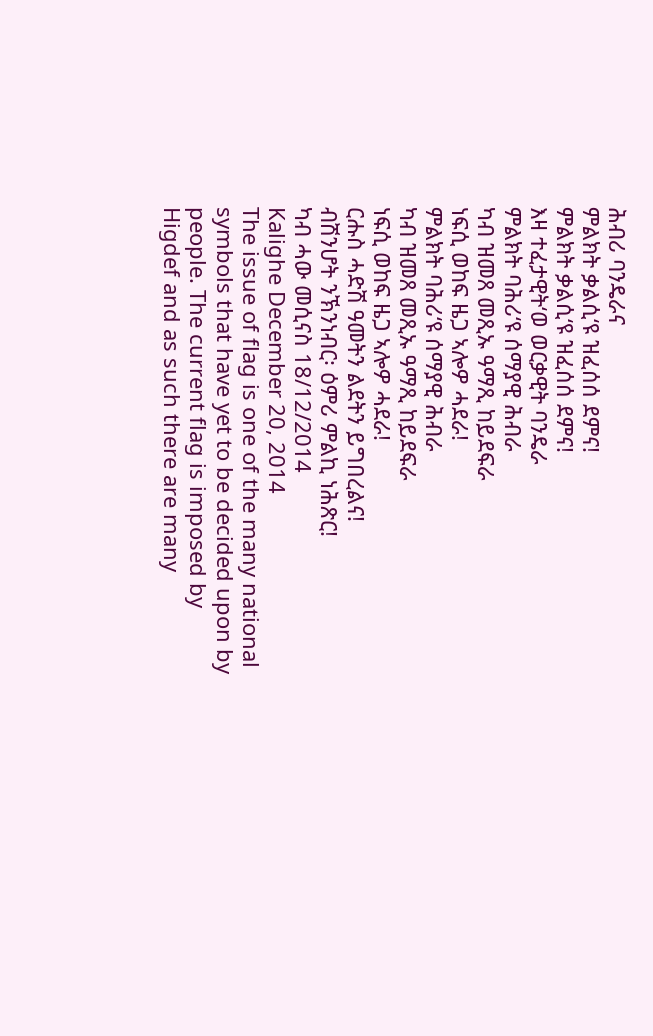ሕብሪ ባንዴራና
ምልክት ቃልሲ‘ዩ ዝፈሰሰ ደምና!
ምልክት ቃልሲ‘ዩ ዝፈሰሰ ደምና!
እዛ ተፈታዊት‘ወ ወርቃዊት ባንዴራ
ምልክት ባሕሪ‘ዩ ሰማያዊ ሕብራ
ካብ ዝመጸ መጺኡ ዓማጺ ከይደፍራ
ነፍሲ ወከፍ ዜጋ ኣሎዎ ሓደራ!
ምልክት ባሕሪ‘ዩ ሰማያዊ ሕብራ
ካብ ዝመጸ መጺኡ ዓማጺ ከይደፍራ
ነፍሲ ወከፍ ዜጋ ኣሎዎ ሓደራ!
ርሑስ ሓድሽ ዓመትን ልደትን ይግበረልና!
ብሽንሆት ንኽንነብር፡ ዕምሪ ምልኪ ነሕጽር!
ካብ ሓው መሲናስ 18/12/2014
Kalighe December 20, 2014
The issue of flag is one of the many national symbols that have yet to be decided upon by people. The current flag is imposed by Higdef and as such there are many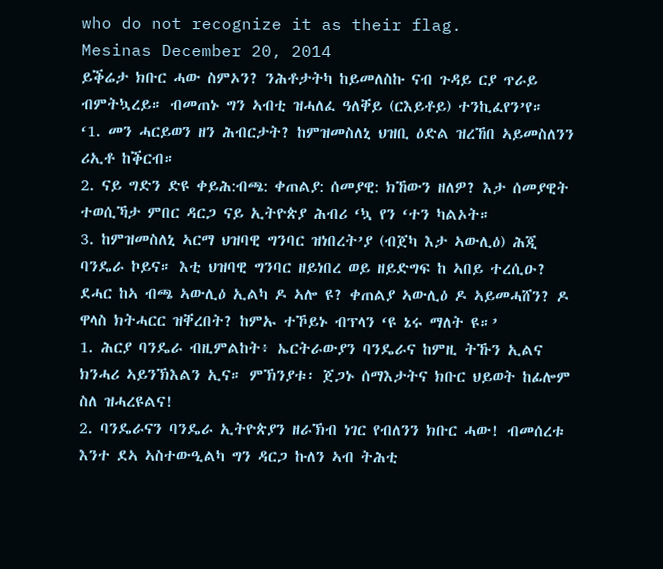who do not recognize it as their flag.
Mesinas December 20, 2014
ይቕሬታ ክቡር ሓው ስምኦን? ንሕቶታትካ ከይመለስኩ ናብ ጉዳይ ርያ ጥራይ ብምትኳረይ። ብመጠኑ ግን ኣብቲ ዝሓለፈ ዓለቐይ (ርእይቶይ) ተንኪፈየን’የ።
‘1. መን ሓርይወን ዘን ሕብርታት? ከምዝመስለኒ ህዝቢ ዕድል ዝረኸበ ኣይመስለንን ሪኢቶ ከቕርብ።
2. ናይ ግድን ድዩ ቀይሕ:ብጫ: ቀጠልያ: ሰመያዊ: ክኸውን ዘለዎ? እታ ሰመያዊት ተወሲኻታ ምበር ዳርጋ ናይ ኢትዮጵያ ሕብሪ ‘ኳ የን ‘ተን ካልኦት።
3. ከምዝመስለኒ ኣርማ ህዝባዊ ግንባር ዝነበረት’ያ (ብጀካ እታ ኣውሊዕ) ሕጂ ባንዴራ ኮይና። እቲ ህዝባዊ ግንባር ዘይነበረ ወይ ዘይድግፍ ከ ኣበይ ተረሲዑ?
ደሓር ከኣ ብጫ ኣውሊዕ ኢልካ ዶ ኣሎ ዩ? ቀጠልያ ኣውሊዕ ዶ ኣይመሓሸን? ዶ ዋላስ ክትሓርር ዝቐረበት? ከምኡ ተኾይኑ ብፕላን ‘ዩ ኔሩ ማለት ዩ።’
1. ሕርያ ባንዴራ ብዚምልከት፥ ኤርትራውያን ባንዴራና ከምዚ ትኹን ኢልና ክንሓሪ ኣይንኽእልን ኢና። ምኽንያቱ፡ ጀጋኑ ሰማእታትና ክቡር ህይወት ከፊሎም ስለ ዝሓረዩልና!
2. ባንዴራናን ባንዴራ ኢትዮጵያን ዘራኽብ ነገር የብለንን ክቡር ሓው! ብመሰረቱ እንተ ደኣ ኣስተውዒልካ ግን ዳርጋ ኩለን ኣብ ትሕቲ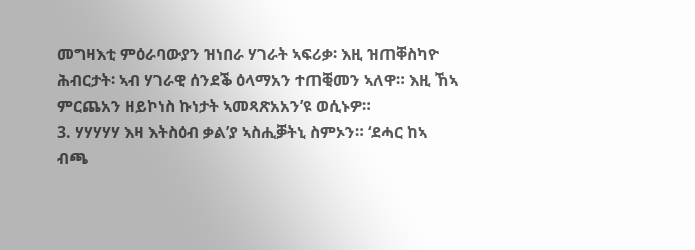መግዛእቲ ምዕራባውያን ዝነበራ ሃገራት ኣፍሪቃ፡ እዚ ዝጠቐስካዮ ሕብርታት፡ ኣብ ሃገራዊ ሰንደቕ ዕላማአን ተጠቒመን ኣለዋ። እዚ ኸኣ ምርጨአን ዘይኮነስ ኩነታት ኣመጻጽአአን’ዩ ወሲኑዎ።
3. ሃሃሃሃሃ እዛ እትስዕብ ቃል’ያ ኣስሒቓትኒ ስምኦን። ‘ደሓር ከኣ ብጫ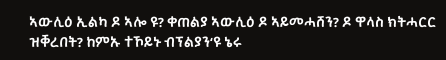ኣውሊዕ ኢልካ ዶ ኣሎ ዩ? ቀጠልያ ኣውሊዕ ዶ ኣይመሓሸን? ዶ ዋላስ ክትሓርር ዝቐረበት? ከምኡ ተኾይኑ ብፕልያን‘ዩ ኔሩ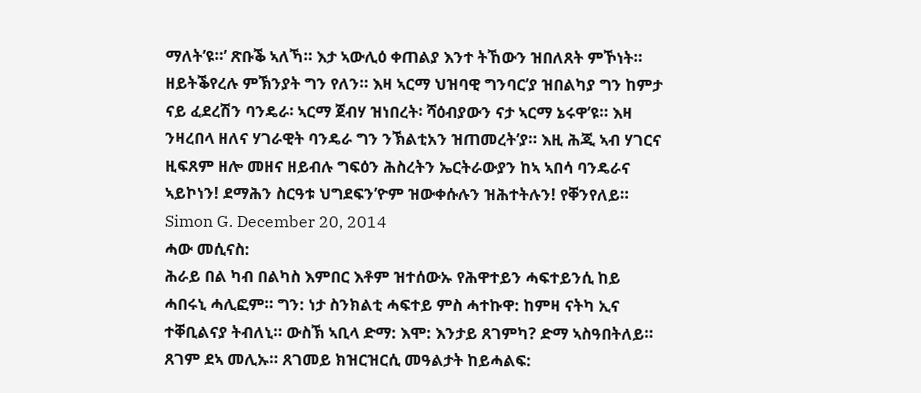ማለት’ዩ።’ ጽቡቕ ኣለኻ። እታ ኣውሊዕ ቀጠልያ እንተ ትኸውን ዝበለጸት ምኾነት። ዘይትቕየረሉ ምኽንያት ግን የለን። እዛ ኣርማ ህዝባዊ ግንባር’ያ ዝበልካያ ግን ከምታ ናይ ፈደረሽን ባንዴራ፡ ኣርማ ጀብሃ ዝነበረት፡ ሻዕብያውን ናታ ኣርማ ኔሩዋ’ዩ። እዛ ንዛረበላ ዘለና ሃገራዊት ባንዴራ ግን ንኽልቲአን ዝጠመረት’ያ። እዚ ሕጂ ኣብ ሃገርና ዚፍጸም ዘሎ መዘና ዘይብሉ ግፍዕን ሕስረትን ኤርትራውያን ከኣ ኣበሳ ባንዴራና ኣይኮነን! ደማሕን ስርዓቱ ህግደፍን’ዮም ዝውቀሱሉን ዝሕተትሉን! የቐንየለይ።
Simon G. December 20, 2014
ሓው መሲናስ:
ሕራይ በል ካብ በልካስ እምበር እቶም ዝተሰውኡ የሕዋተይን ሓፍተይንሲ ከይ ሓበሩኒ ሓሊፎም። ግን: ነታ ስንክልቲ ሓፍተይ ምስ ሓተኩዋ: ከምዛ ናትካ ኢና ተቐቢልናያ ትብለኒ። ውስኽ ኣቢላ ድማ: እሞ: እንታይ ጸገምካ? ድማ ኣስዓበትለይ። ጸገም ደኣ መሊኡ። ጸገመይ ክዝርዝርሲ መዓልታት ከይሓልፍ: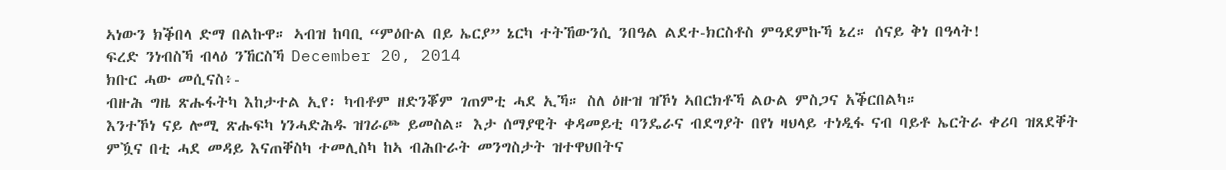ኣነውን ክቕበላ ድማ በልኩዋ። ኣብዝ ከባቢ “ምዕቡል በይ ኤርያ” ኔርካ ተትኸውንሲ ንበዓል ልደተ-ክርስቶስ ምዓደምኩኻ ኔረ። ሰናይ ቅነ በዓላት!
ፍረድ ንነብስኻ ብላዕ ንኸርስኻ December 20, 2014
ክቡር ሓው መሲናስ፥-
ብዙሕ ግዜ ጽሑፋትካ እከታተል ኢየ፡ ካብቶም ዘድንቖም ገጠምቲ ሓደ ኢኻ። ስለ ዕዙዝ ዝኾነ ኣበርክቶኻ ልዑል ምስጋና አቕርበልካ።
እንተኾነ ናይ ሎሚ ጽሑፍካ ነንሓድሕዱ ዝገራጮ ይመስል። እታ ሰማያዊት ቀዳመይቲ ባንዴራና ብደግያት በየነ ዛህላይ ተነዲፋ ናብ ባይቶ ኤርትራ ቀሪባ ዝጸደቐት ምዃና በቲ ሓደ መዳይ እናጠቐስካ ተመሊስካ ከኣ ብሕቡራት መንግስታት ዝተዋህበትና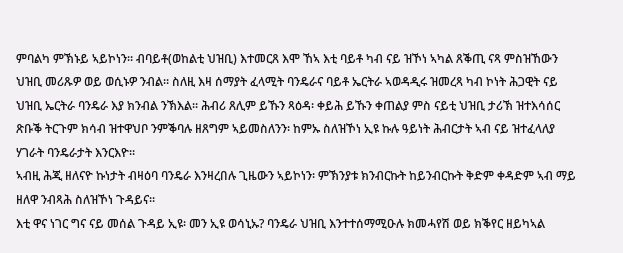ምባልካ ምኽኑይ ኣይኮነን። ብባይቶ(ወከልቲ ህዝቢ) እተመርጸ እሞ ኸኣ እቲ ባይቶ ካብ ናይ ዝኾነ ኣካል ጸቕጢ ናጻ ምስዝኸውን ህዝቢ መሪጹዎ ወይ ወሲኑዎ ንብል። ስለዚ እዛ ሰማያት ፈላሚት ባንዴራና ባይቶ ኤርትራ ኣወዳዲሩ ዝመረጻ ካብ ኮነት ሕጋዊት ናይ ህዝቢ ኤርትራ ባንዴራ እያ ክንብል ንኽእል። ሕብሪ ጸሊም ይኹን ጻዕዳ፡ ቀይሕ ይኹን ቀጠልያ ምስ ናይቲ ህዝቢ ታሪኽ ዝተእሳሰር ጽቡቕ ትርጉም ክሳብ ዝተዋህቦ ንምቕባሉ ዘጸግም ኣይመስለንን፡ ከምኡ ስለዝኾነ ኢዩ ኩሉ ዓይነት ሕብርታት ኣብ ናይ ዝተፈላለያ ሃገራት ባንዴራታት እንርእዮ።
ኣብዚ ሕጂ ዘለናዮ ኩነታት ብዛዕባ ባንዴራ እንዛረበሉ ጊዜውን ኣይኮነን፡ ምኽንያቱ ክንብርኩት ከይንብርኩት ቅድም ቀዳድም ኣብ ማይ ዘለዋ ንብጻሕ ስለዝኾነ ጉዳይና።
እቲ ዋና ነገር ግና ናይ መሰል ጉዳይ ኢዩ፡ መን ኢዩ ወሳኒኡ? ባንዴራ ህዝቢ እንተተሰማሚዑሉ ክመሓየሽ ወይ ክቕየር ዘይካኣል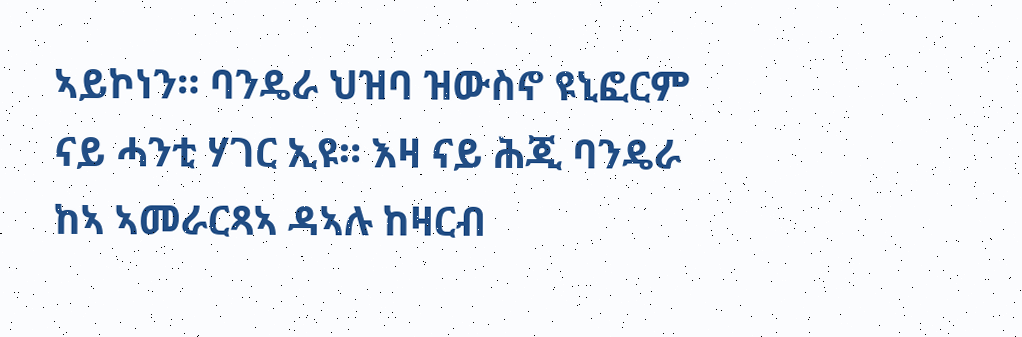ኣይኮነን። ባንዴራ ህዝባ ዝውስኖ ዩኒፎርም ናይ ሓንቲ ሃገር ኢዩ። እዛ ናይ ሕጂ ባንዴራ ከኣ ኣመራርጻኣ ዳኣሉ ከዛርብ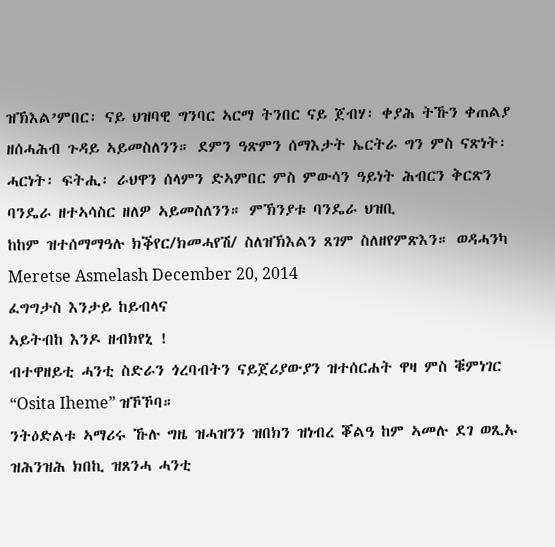ዝኽእል’ምበር፡ ናይ ህዝባዊ ግንባር ኣርማ ትንበር ናይ ጀብሃ፡ ቀያሕ ትኹን ቀጠልያ ዘሰሓሕብ ጉዳይ ኣይመስለንን። ደምን ዓጽምን ሰማእታት ኤርትራ ግን ምስ ናጽነት፡ ሓርነት፡ ፍትሒ፡ ራህዋን ሰላምን ድኣምበር ምስ ምውሳን ዓይነት ሕብርን ቅርጽን ባንዴራ ዘተኣሳስር ዘለዎ ኣይመስለንን። ምኽንያቱ ባንዴራ ህዝቢ
ከከም ዝተሰማማዓሉ ክቕየር/ክመሓየሽ/ ስለዝኽእልን ጸገም ስለዘየምጽእን። ወዳሓንካ
Meretse Asmelash December 20, 2014
ፈግግታስ እንታይ ከይብላና
ኣይትብከ እንዶ ዘብክየኒ !
ብተዋዘይቲ ሓንቲ ስድራን ጎረባብትን ናይጀሪያውያን ዝተሰርሐት ዋዛ ምስ ቑምነገር “Osita Iheme” ዝኾኾባ።
ንትዕድልቱ ኣማሪሩ ኹሉ ግዜ ዝሓዝንን ዝበክን ዝነብረ ቖልዓ ከም ኣመሉ ደገ ወጺኡ ዝሕንዝሕ ክበኪ ዝጸንሓ ሓንቲ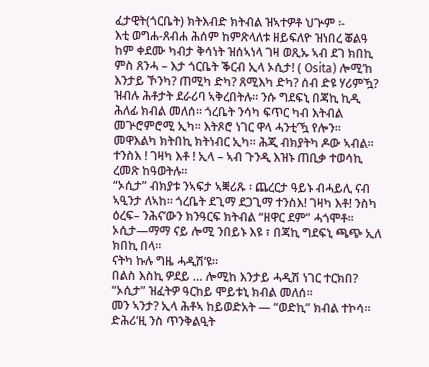ፈታዊት(ጎርቤት) ክትእብድ ክትብል ዝኣተዎቶ ህጕም ፡-
እቲ ወግሐ-ጸብሐ ሕሰም ከምጽላለቱ ዘይፍለዮ ዝነበረ ቖልዓ ከም ቀደሙ ካብታ ቅሳነት ዝሰኣነላ ገዛ ወጺኡ ኣብ ደገ ክበኪ ምስ ጸንሓ – እታ ጎርቤት ቕርብ ኢላ ኦሲታ! ( Osita) ሎሚ’ከ እንታይ ኾንካ? ጠሚካ ድካ? ጸሚእካ ድካ? ሰብ ድዩ ሃሪምዃ? ዝብሉ ሕቶታት ደራሪባ ኣቅረበትሉ። ንሱ ግደፍኒ በጃኪ ኪዲ ሕለፊ ክብል መለሰ። ጎረቤት ንሳካ ፍጥር ካብ እትብል መጕሮምሮሚ ኢካ። እትጾሮ ነገር ዋላ ሓንቲ’ዃ የሎን። መዋእልካ ክትበኪ ክትነብር ኢካ። ሕጂ ብክያትካ ዶው ኣብል። ተንስእ ! ገዛካ እቶ ! ኢላ – ኣብ ጉንዲ እዝኑ ጠቢቃ ተወሳኪ ረመጽ ከዓወትሉ።
“ኦሲታ” ብክያቱ ንኣፍታ ኣቛሪጹ ፡ ጨረርታ ዓይኑ ብሓይሊ ናብ ኣዒንታ ለኣከ። ጎረቤት ደጊማ ደጋጊማ ተንስእ! ገዛካ እቶ! ንስካ ዕረፍ– ንሕና’ውን ክንዓርፍ ክትብል “ዘዋር ደም” ሓጎሞቶ።
ኦሲታ—ማማ ናይ ሎሚ ንበይኑ እዩ ፣ በጃኪ ግደፍኒ ጫጭ ኢለ ክበኪ በላ።
ናትካ ኩሉ ግዜ ሓዲሽ’ዩ።
በልስ እስኪ ዎደይ … ሎሚከ እንታይ ሓዲሽ ነገር ተርክበ?
“ኦሲታ” ዝፈትዎ ዓርከይ ሞይቱኒ ክብል መለሰ።
መን ኣንታ? ኢላ ሕቶኣ ከይወድአት — “ወድኪ” ክብል ተኮሳ።
ድሕሪ’ዚ ንስ ጥንቅልዒት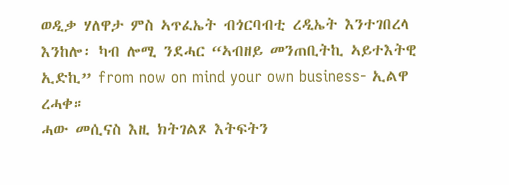ወዲቃ ሃለዋታ ምስ ኣጥፈኤት ብጎርባብቲ ረዲኤት እንተገበረላ እንከሎ፡ ካብ ሎሚ ንደሓር “ኣብዘይ መንጠቢትኪ ኣይተእትዊ ኢድኪ” from now on mind your own business- ኢልዋ ረሓቀ።
ሓው መሲናስ እዚ ክትገልጾ እትፍትን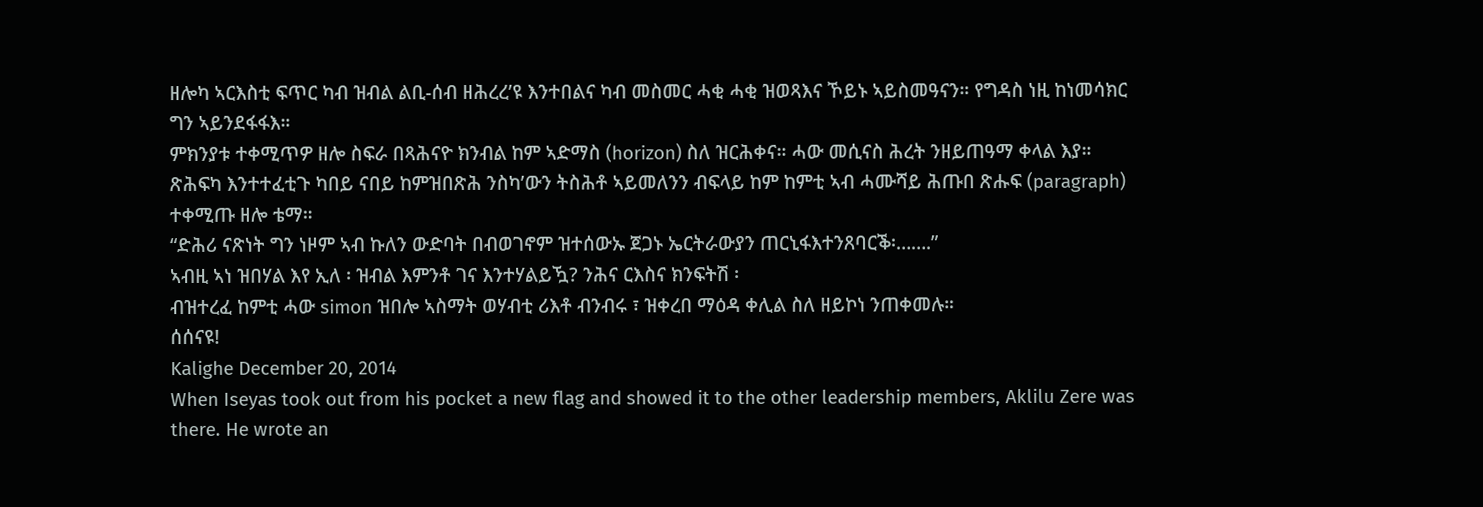ዘሎካ ኣርእስቲ ፍጥር ካብ ዝብል ልቢ-ሰብ ዘሕረረ’ዩ እንተበልና ካብ መስመር ሓቂ ሓቂ ዝወጻእና ኾይኑ ኣይስመዓናን። የግዳስ ነዚ ከነመሳክር ግን ኣይንደፋፋእ።
ምክንያቱ ተቀሚጥዎ ዘሎ ስፍራ በጻሕናዮ ክንብል ከም ኣድማስ (horizon) ስለ ዝርሕቀና። ሓው መሲናስ ሕረት ንዘይጠዓማ ቀላል እያ።
ጽሕፍካ እንተተፈቲጉ ካበይ ናበይ ከምዝበጽሕ ንስካ’ውን ትስሕቶ ኣይመለንን ብፍላይ ከም ከምቲ ኣብ ሓሙሻይ ሕጡበ ጽሑፍ (paragraph) ተቀሚጡ ዘሎ ቴማ።
“ድሕሪ ናጽነት ግን ነዞም ኣብ ኩለን ውድባት በብወገኖም ዝተሰውኡ ጀጋኑ ኤርትራውያን ጠርኒፋእተንጸባርቕ፡…….”
ኣብዚ ኣነ ዝበሃል እየ ኢለ ፡ ዝብል እምንቶ ገና እንተሃልይዃ? ንሕና ርእስና ክንፍትሽ ፡
ብዝተረፈ ከምቲ ሓው simon ዝበሎ ኣስማት ወሃብቲ ሪእቶ ብንብሩ ፣ ዝቀረበ ማዕዳ ቀሊል ስለ ዘይኮነ ንጠቀመሉ።
ሰሰናዩ!
Kalighe December 20, 2014
When Iseyas took out from his pocket a new flag and showed it to the other leadership members, Aklilu Zere was there. He wrote an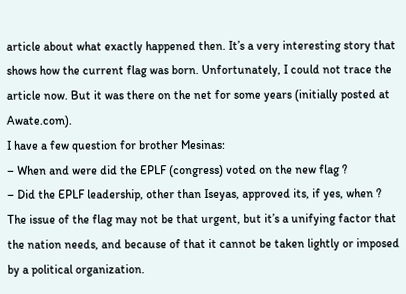article about what exactly happened then. It’s a very interesting story that shows how the current flag was born. Unfortunately, I could not trace the article now. But it was there on the net for some years (initially posted at Awate.com).
I have a few question for brother Mesinas:
– When and were did the EPLF (congress) voted on the new flag ?
– Did the EPLF leadership, other than Iseyas, approved its, if yes, when ?
The issue of the flag may not be that urgent, but it’s a unifying factor that the nation needs, and because of that it cannot be taken lightly or imposed by a political organization.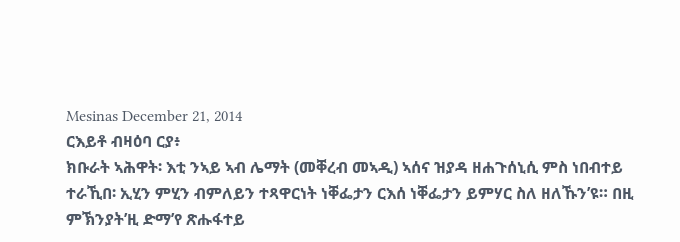Mesinas December 21, 2014
ርእይቶ ብዛዕባ ርያ፥
ክቡራት ኣሕዋት፡ እቲ ንኣይ ኣብ ሌማት (መቐረብ መኣዲ) ኣሰና ዝያዳ ዘሐጉሰኒሲ ምስ ነበብተይ ተራኺበ፡ ኢሂን ምሂን ብምለይን ተጻዋርነት ነቐፌታን ርእሰ ነቐፌታን ይምሃር ስለ ዘለኹን’ዩ። በዚ ምኽንያት’ዚ ድማ’የ ጽሑፋተይ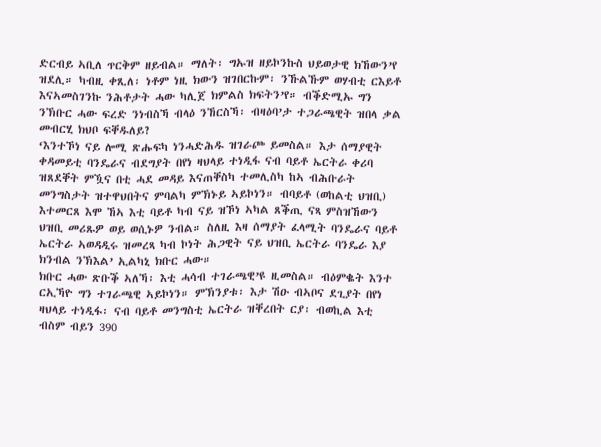ድርብይ ኣቢለ ጥርቅም ዘይብል። ማለት፡ ግኡዝ ዘይኮንኩስ ህይወታዊ ክኸውን’የ ዝደሊ። ካብዚ ቀጺለ፡ ነቶም ነዚ ክውን ዝገበርኩም፡ ንኹልኹም ወሃብቲ ርእይቶ እናኣመስገንኩ ንሕቶታት ሓው ካሊጀ ክምልስ ክፍትን’የ። ብቕድሚኡ ግን ንኽቡር ሓው ፍረድ ንነብስኻ ብላዕ ንኸርስኻ፡ ብዛዕባ’ታ ተጋራጫዊት ዝበላ ቃል መብርሂ ክህቦ ፍቐዱለይ?
‘እንተኾነ ናይ ሎሚ ጽሑፍካ ነንሓድሕዱ ዝገራጮ ይመስል። እታ ሰማያዊት ቀዳመይቲ ባንዴራና ብደግያት በየነ ዛህላይ ተነዲፋ ናብ ባይቶ ኤርትራ ቀሪባ ዝጸደቐት ምዃና በቲ ሓደ መዳይ እናጠቐስካ ተመሊስካ ከኣ ብሕቡራት መንግስታት ዝተዋህበትና ምባልካ ምኽኑይ ኣይኮነን። ብባይቶ (ወከልቲ ህዝቢ) እተመርጸ እሞ ኸኣ እቲ ባይቶ ካብ ናይ ዝኾነ ኣካል ጸቕጢ ናጻ ምስዝኸውን ህዝቢ መሪጹዎ ወይ ወሲኑዎ ንብል። ስለዚ እዛ ሰማያት ፈላሚት ባንዴራና ባይቶ ኤርትራ ኣወዳዲሩ ዝመረጻ ካብ ኮነት ሕጋዊት ናይ ህዝቢ ኤርትራ ባንዴራ እያ ክንብል ንኽእል’ ኢልካኒ ክቡር ሓው።
ክቡር ሓው ጽቡቕ ኣለኻ፡ እቲ ሓሳብ ተገራጫዊ’ዩ ዚመስል። ብዕምቈት እንተ ርኢኻዮ ግን ተገራጫዊ ኣይኮነን። ምኽንያቱ፡ እታ ሽዑ ብኣቦና ደጊያት በየነ ዛህላይ ተነዲፋ፡ ናብ ባይቶ መንግስቲ ኤርትራ ዝቐረበት ርያ፡ ብወኪል እቲ ብስም ብይን 390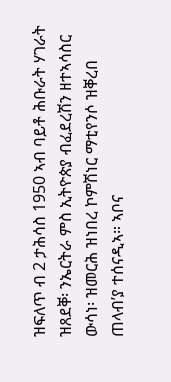ዝፍለጥ ብ 2 ታሕሳስ 1950 ኣብ ባይቶ ሕቡራት ሃገራት ዝጸደቐ፡ ንኤርትራ ምስ ኢትዮጵያ ብፈደረሽን ዘተኣሳስር ውሳነ፡ ዝመርሕ ዝነበረ ኮምሽነር ማቲየንሶ ዝቐረበ ጠላብ’ያ ተሰናዲኣ። ኣቦና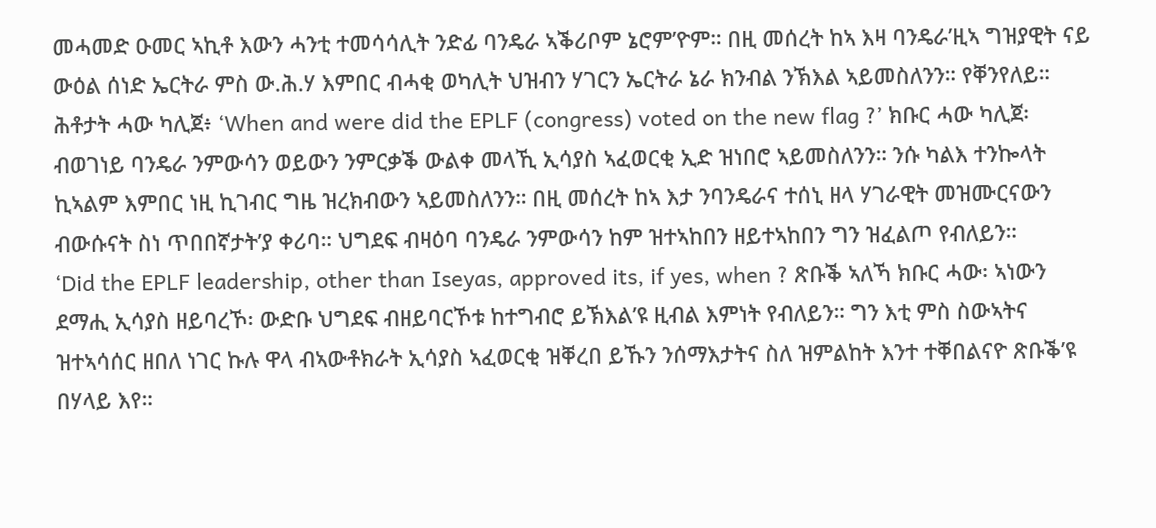መሓመድ ዑመር ኣኪቶ እውን ሓንቲ ተመሳሳሊት ንድፊ ባንዴራ ኣቕሪቦም ኔሮም’ዮም። በዚ መሰረት ከኣ እዛ ባንዴራ’ዚኣ ግዝያዊት ናይ ውዕል ሰነድ ኤርትራ ምስ ው.ሕ.ሃ እምበር ብሓቂ ወካሊት ህዝብን ሃገርን ኤርትራ ኔራ ክንብል ንኽእል ኣይመስለንን። የቐንየለይ።
ሕቶታት ሓው ካሊጀ፥ ‘When and were did the EPLF (congress) voted on the new flag ?’ ክቡር ሓው ካሊጀ፡ ብወገነይ ባንዴራ ንምውሳን ወይውን ንምርቃቕ ውልቀ መላኺ ኢሳያስ ኣፈወርቂ ኢድ ዝነበሮ ኣይመስለንን። ንሱ ካልእ ተንኰላት ኪኣልም እምበር ነዚ ኪገብር ግዜ ዝረክብውን ኣይመስለንን። በዚ መሰረት ከኣ እታ ንባንዴራና ተሰኒ ዘላ ሃገራዊት መዝሙርናውን ብውሱናት ስነ ጥበበኛታት’ያ ቀሪባ። ህግደፍ ብዛዕባ ባንዴራ ንምውሳን ከም ዝተኣከበን ዘይተኣከበን ግን ዝፈልጦ የብለይን።
‘Did the EPLF leadership, other than Iseyas, approved its, if yes, when ? ጽቡቕ ኣለኻ ክቡር ሓው፡ ኣነውን ደማሒ ኢሳያስ ዘይባረኾ፡ ውድቡ ህግደፍ ብዘይባርኾቱ ከተግብሮ ይኽእል’ዩ ዚብል እምነት የብለይን። ግን እቲ ምስ ስውኣትና ዝተኣሳሰር ዘበለ ነገር ኩሉ ዋላ ብኣውቶክራት ኢሳያስ ኣፈወርቂ ዝቐረበ ይኹን ንሰማእታትና ስለ ዝምልከት እንተ ተቐበልናዮ ጽቡቕ’ዩ በሃላይ እየ።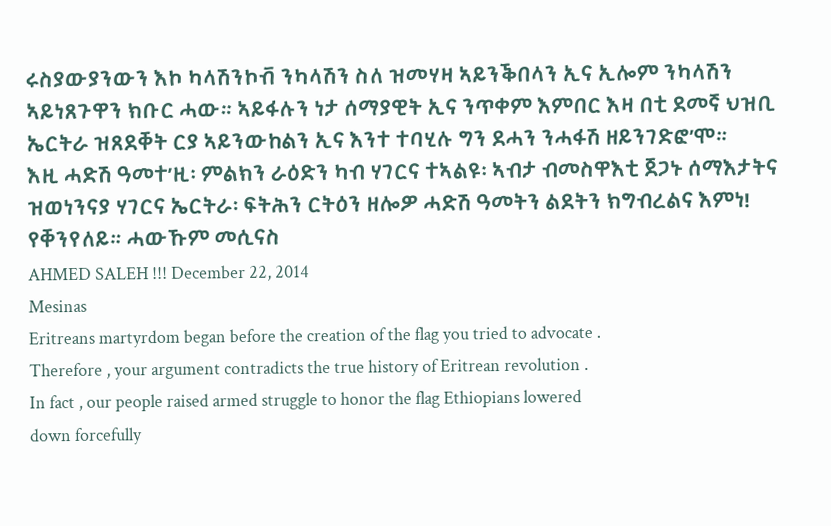ሩስያውያንውን እኮ ካላሽንኮቭ ንካላሽን ስለ ዝመሃዛ ኣይንቕበላን ኢና ኢሎም ንካላሽን ኣይነጸጉዋን ክቡር ሓው። ኣይፋሉን ነታ ሰማያዊት ኢና ንጥቀም እምበር እዛ በቲ ደመኛ ህዝቢ ኤርትራ ዝጸደቐት ርያ ኣይንውከልን ኢና እንተ ተባሂሉ ግን ደሓን ንሓፋሽ ዘይንገድፎ’ሞ።
እዚ ሓድሽ ዓመተ’ዚ፡ ምልክን ራዕድን ካብ ሃገርና ተኣልዩ፡ ኣብታ ብመስዋእቲ ጀጋኑ ሰማእታትና ዝወነንናያ ሃገርና ኤርትራ፡ ፍትሕን ርትዕን ዘሎዎ ሓድሽ ዓመትን ልደትን ክግብረልና እምነ!
የቐንየለይ። ሓውኹም መሲናስ
AHMED SALEH !!! December 22, 2014
Mesinas
Eritreans martyrdom began before the creation of the flag you tried to advocate .
Therefore , your argument contradicts the true history of Eritrean revolution .
In fact , our people raised armed struggle to honor the flag Ethiopians lowered
down forcefully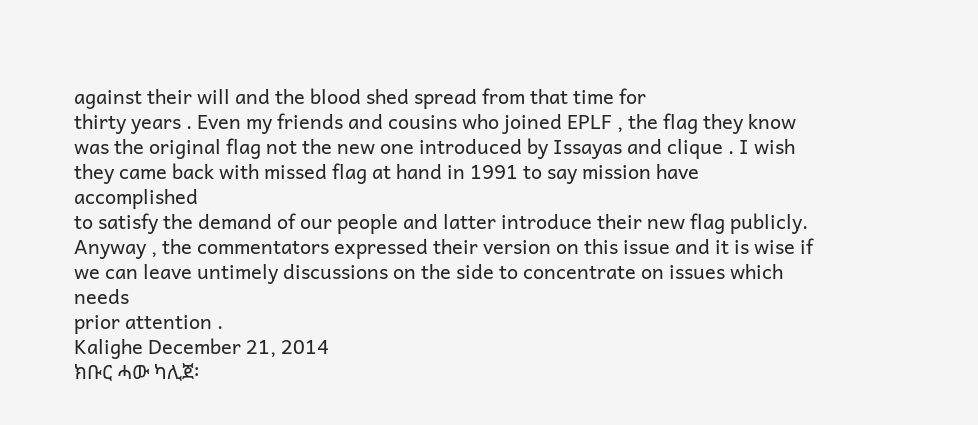against their will and the blood shed spread from that time for
thirty years . Even my friends and cousins who joined EPLF , the flag they know
was the original flag not the new one introduced by Issayas and clique . I wish
they came back with missed flag at hand in 1991 to say mission have accomplished
to satisfy the demand of our people and latter introduce their new flag publicly.
Anyway , the commentators expressed their version on this issue and it is wise if
we can leave untimely discussions on the side to concentrate on issues which needs
prior attention .
Kalighe December 21, 2014
ክቡር ሓው ካሊጀ፡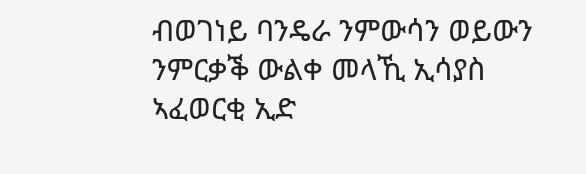ብወገነይ ባንዴራ ንምውሳን ወይውን ንምርቃቕ ውልቀ መላኺ ኢሳያስ ኣፈወርቂ ኢድ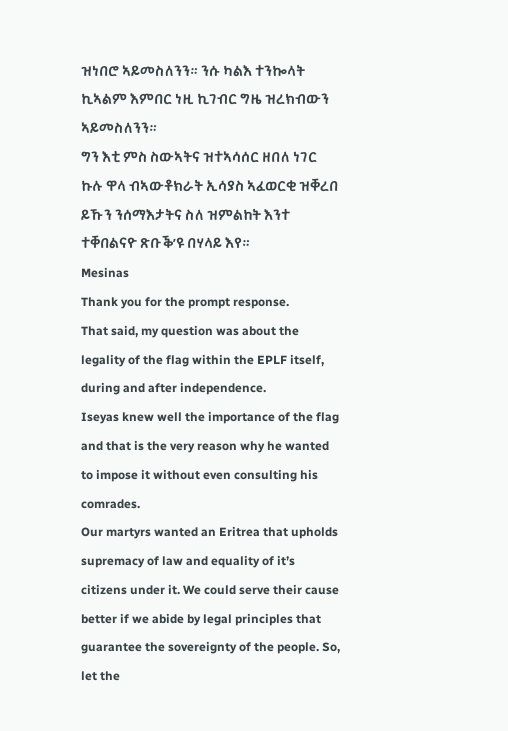ዝነበሮ ኣይመስለንን። ንሱ ካልእ ተንኰላት ኪኣልም እምበር ነዚ ኪገብር ግዜ ዝረክብውን ኣይመስለንን።
ግን እቲ ምስ ስውኣትና ዝተኣሳሰር ዘበለ ነገር ኩሉ ዋላ ብኣውቶክራት ኢሳያስ ኣፈወርቂ ዝቐረበ ይኹን ንሰማእታትና ስለ ዝምልከት እንተ ተቐበልናዮ ጽቡቕ’ዩ በሃላይ እየ።
Mesinas
Thank you for the prompt response.
That said, my question was about the legality of the flag within the EPLF itself, during and after independence.
Iseyas knew well the importance of the flag and that is the very reason why he wanted to impose it without even consulting his comrades.
Our martyrs wanted an Eritrea that upholds supremacy of law and equality of it’s citizens under it. We could serve their cause better if we abide by legal principles that guarantee the sovereignty of the people. So, let the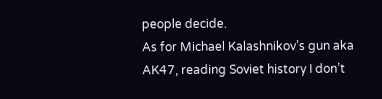people decide.
As for Michael Kalashnikov’s gun aka AK47, reading Soviet history I don’t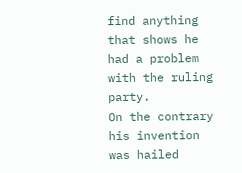find anything that shows he had a problem with the ruling party.
On the contrary his invention was hailed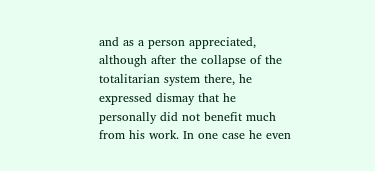and as a person appreciated, although after the collapse of the totalitarian system there, he expressed dismay that he personally did not benefit much from his work. In one case he even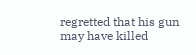regretted that his gun may have killed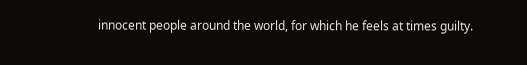innocent people around the world, for which he feels at times guilty.